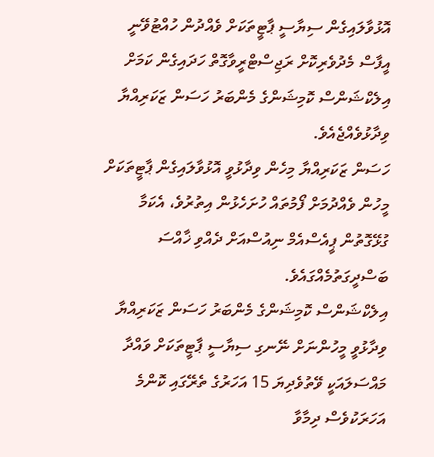އޮޅުވާލައިގެން ސިޔާސީ ޕާޓީތަކަށް ވެއްދުން ހުއްޓުވޭނީ އީފާސް މެދުވެރިކޮށް ރަޖިސްޓްރީވާގޮތް ހަދައިގެން ކަމަށް އިލެކްޝަންސް ކޮމިޝަންގެ މެންބަރު ހަސަން ޒަކަރިއްޔާ ވިދާޅުވެއްޖެއެވެ.
ހަސަން ޒަކަރިއްޔާ މިހެން ވިދާޅުވީ އޮޅުވާލައިގެން ޕާޓީތަކަށް މީހުން ވެއްދުމަށް ފޯމުތައް ހުށަހެޅުން އިތުރުވެ، އެކަމާ ގުޅޭގޮތުން ޕީއެސްއެމް ނިއުސްއަށް ދެއްވި ޚާއްސަ ބަސްދީގަތުމެއްގައެވެ.
އިލެކްޝަންސް ކޮމިޝަންގެ މެންބަރު ހަސަން ޒަކަރިއްޔާ ވިދާޅުވީ މީހުންނަށް ނޭނގި ސިޔާސީ ޕާޓީތަކަށް ވައްދާ މައްސަލައަކީ ވޭތުވެދިޔަ 15 އަހަރުގެ ތެރޭގައި ކޮންމެ އަހަރަކުވެސް ދިމާވާ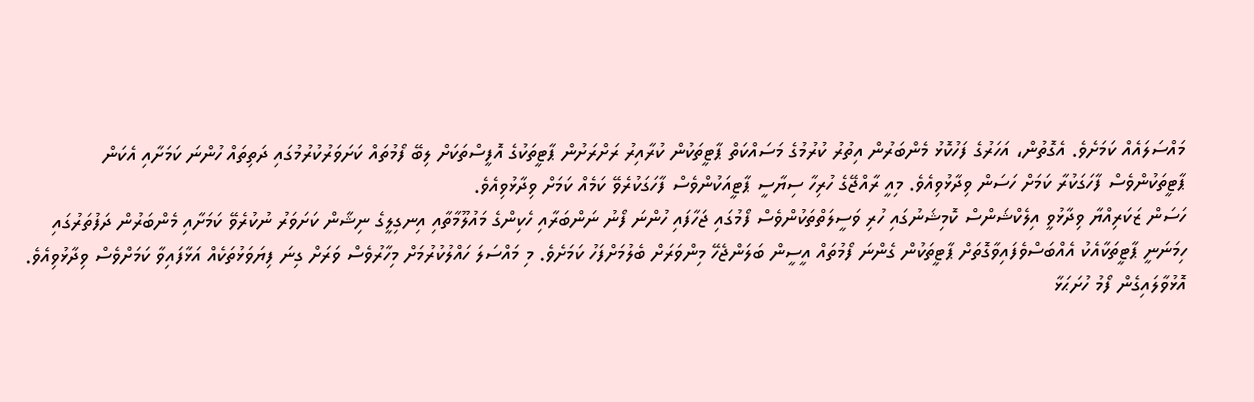މައްސަލައެއް ކަމަށެވެ. އެގޮތުން، އަހަރުގެ ފަހުކޮޅު މެންބަރުން އިތުރު ކުރުމުގެ މަސައްކަތް ޕާޓީތަކުން ކުރާއިރު ރަށްރަށުން ޕާޓީތަކުގެ އޮފީސްތަކަށް ލިބޭ ފޯމުތައް ކަށަވަރުކުރުމުގައި ދަތިތައް ހުންނަ ކަމަށާއި އެކަން ޕާޓީތަކުންވެސް ފާހަގަކުރާ ކަމަށް ހަސަން ވިދާޅުވިއެވެ. މިއީ ރާއްޖޭގެ ހުރިހާ ސިޔާސީ ޕާޓީއަކުންވެސް ފާހަގަކުރެވޭ ކަމެއް ކަމަށް ވިދާޅުވިއެވެ.
ހަސަން ޒަކަރިއްޔާ ވިދާޅުވީ އިލެކްޝަންސް ކޮމިޝަނުގައި ހުރި ވަސީލަތްތަކުންވެސް ފޯމުގައި ޖަހާފައި ހުންނަ ފޯނު ނަންބަރާއި ހެކިންގެ މައުލޫމާތާއި އިނގިލީގެ ނިޝާން ކަށަވަރު ނުކުރެވޭ ކަމަށާއި މެންބަރުން ދަފުތަރުގައި ހިމަނަނީ ޕާޓީތަކާއެކު އެއްބަސްވެފައިވާގޮތަށް ޕާޓީތަކުން ގެންނަ ފޯމުތައް އީސީން ބަލަންޖެހޭ މިންވަރަށް ބެލުމަށްފަހު ކަމަށެވެ. މި މައްސަލަ ހައްލުކުރުމަށް މިހާރުވެސް ވަރަށް ގިނަ ފިޔަވަޅުތަކެއް އަޅާފައިވާ ކަމަށްވެސް ވިދާޅުވިއެވެ.
އޮޅުވާލައިގެން ފޯމު ހުށަޙަޅާ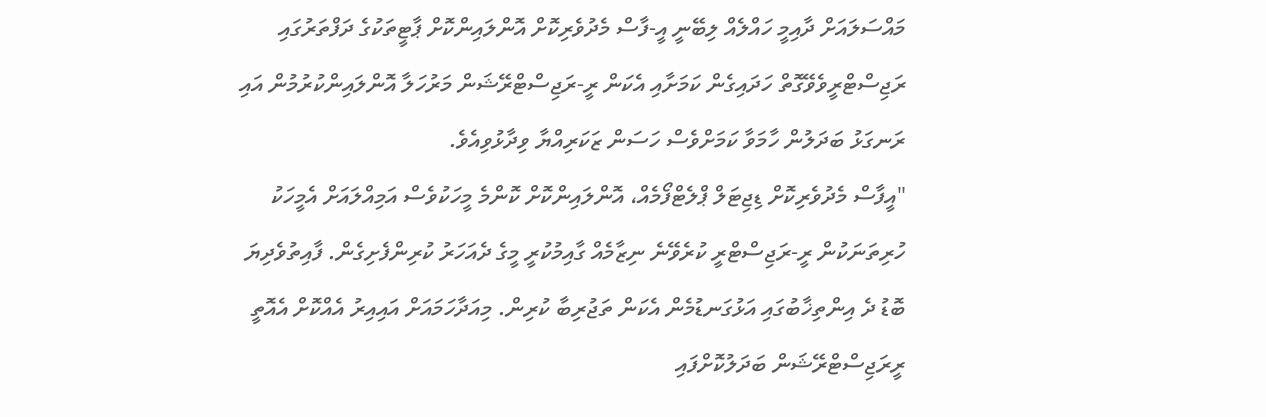މައްސަލައަށް ދާއިމީ ހައްލެއް ލިބޭނީ އީ-ފާސް މެދުވެރިކޮށް އޮންލައިންކޮށް ޕާޓީތަކުގެ ދަފްތަރުގައި ރަޖިސްޓްރީވެވޭގޮތް ހަދައިގެން ކަމަށާއި އެކަން ރީ-ރަޖިސްޓްރޭޝަން މަރުހަލާ އޮންލައިންކުރުމުން އައި ރަނގަޅު ބަދަލުން ހާމަވާ ކަމަށްވެސް ހަސަން ޒަކަރިއްޔާ ވިދާޅުވިއެވެ.
"އީފާސް މެދުވެރިކޮށް ޑިޖިޓަލް ޕްލެޓްފޯމެއް، އޮންލައިންކޮށް ކޮންމެ މީހަކުވެސް އަމިއްލައަށް އެމީހަކު ހުރިތަނަކުން ރީ-ރަޖިސްޓްރީ ކުރެވޭނެ ނިޒާމެއް ގާއިމުކުރީ މީގެ ދެއަހަރު ކުރިންފެށިގެން. ފާއިތުވެދިޔަ ބޮޑު ދެ އިންތިޚާބުގައި އަޅުގަނޑުމެން އެކަން ތަޖުރިބާ ކުރިން. މިއަދާހަމައަށް އައިއިރު އެއްކޮށް އެއޮތީ ރީރަޖިސްޓްރޭޝަން ބަދަލުކޮށްފައި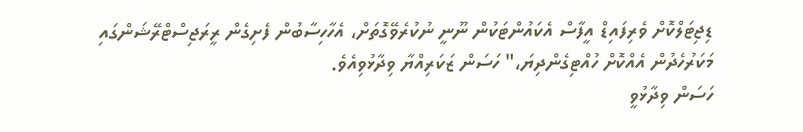ޑިޖިޓަލްކޮށް ވެރިފައިޑް އީފާސް އެކައުންޓަކުން ނޫނީ ނުކުރެވޭގޮތަށް، އެހާހިސާބުން ފެށިގެން ރީރަޖިސްޓްރޭޝަންގައި މަކަރުހެދުން އެއްކޮށް ހުއްޓިގެންދިޔަ،" ހަސަން ޒަކަރިއްޔާ ވިދާޅުވިއެވެ.
ހަސަން ވިދާޅުވީ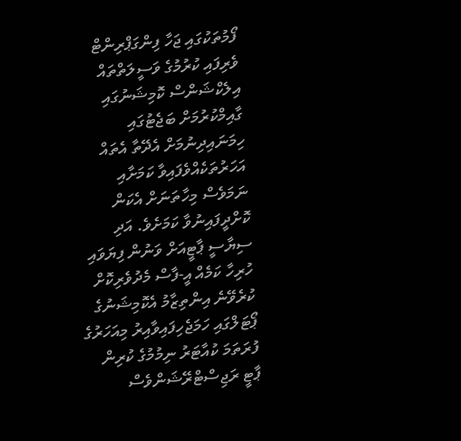ފޯމުތަކުގައި ޖަހާ ފިންގަޕްރިންޓް ވެރިފައި ކުރުމުގެ ވަސީލަތްތައް އިލެކްޝަންސް ކޮމިޝަނުގައި ގާއިމްކުރުމަށް ބަޖެޓުގައި ހިމަނައިދިނުމަށް އެދޭތާ އެތައް އަހަރުތަކެއްވެފައިވާ ކަމަށާއި ނަމަވެސް މިހާތަނަށް އެކަން ކޮށްދީފައިނުވާ ކަމަށެވެ. އަދި ސިޔާސީ ޕާޓީއަށް ވަނުން ފިޔަވައި ހުރިހާ ކަމެއް އީ-ފާސް މެދުވެރިކޮށް ކުރެވޭނެ އިންތިޒާމު އެކޮމިޝަނުގެ ޕޯޓަލްގައި ހަމަޖެހިފައިވާއިރު މިއަހަރުގެ ފުރަތަމަ ކުއާޓަރު ނިމުމުގެ ކުރިން ޕާޓީ ރަޖިސްޓްރޭޝަންވެސް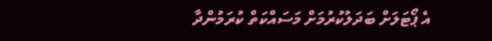އެ ޕޯޓަލަށް ބަދަލުކުރުމަށް މަސައްކަތް ކުރަމުންދާ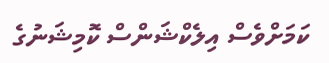ކަމަށްވެސް އިލެކްޝަންސް ކޮމިޝަނުގެ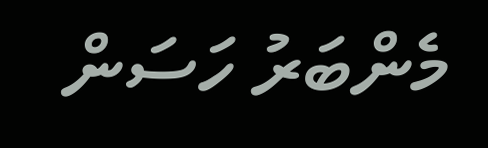މެންބަރު ހަސަން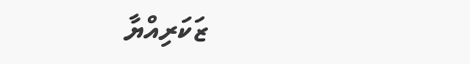ޒަކަރިއްޔާ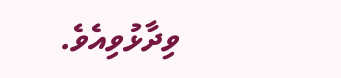ވިދާޅުވިއެވެ.